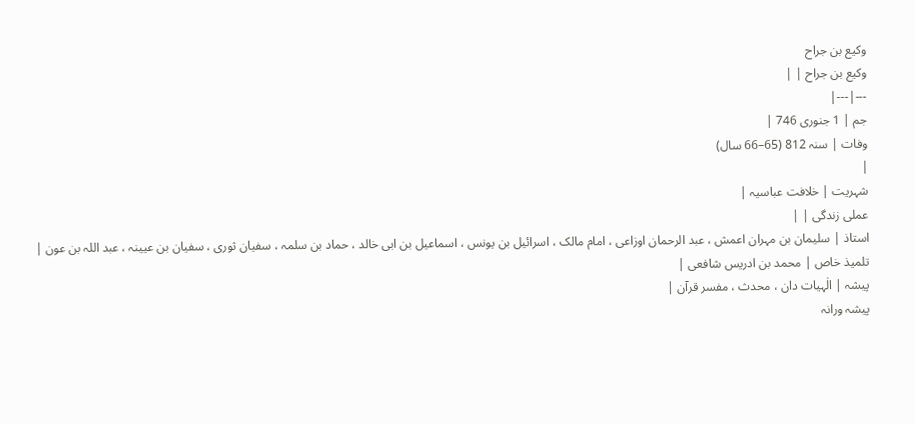وکیع بن جراح
وکیع بن جراح | |
---|---|
جم | 1 جنوری 746 |
وفات | سنہ 812 (65–66 سال)
|
شہریت | خلافت عباسیہ |
عملی زندگی | |
استاذ | سلیمان بن مہران اعمش ، عبد الرحمان اوزاعی ، امام مالک ، اسرائیل بن یونس ، اسماعیل بن ابی خالد ، حماد بن سلمہ ، سفیان ثوری ، سفیان بن عیینہ ، عبد اللہ بن عون |
تلمیذ خاص | محمد بن ادریس شافعی |
پیشہ | الٰہیات دان ، محدث ، مفسر قرآن |
پیشہ ورانہ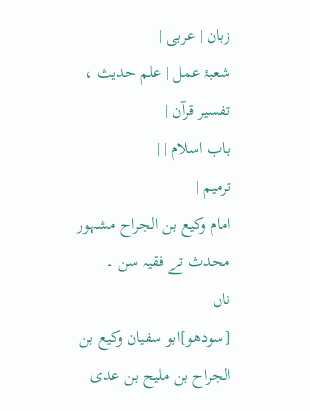زبان | عربی |
شعبۂ عمل | علم حدیث ، تفسیر قرآن |
باب اسلام | |
ترمیم |
امام وکیع بن الجراح مشہور محدث تے فقیہ سن ۔
ناں
[سودھو]ابو سفيان وكيع بن الجراح بن مليح بن عدی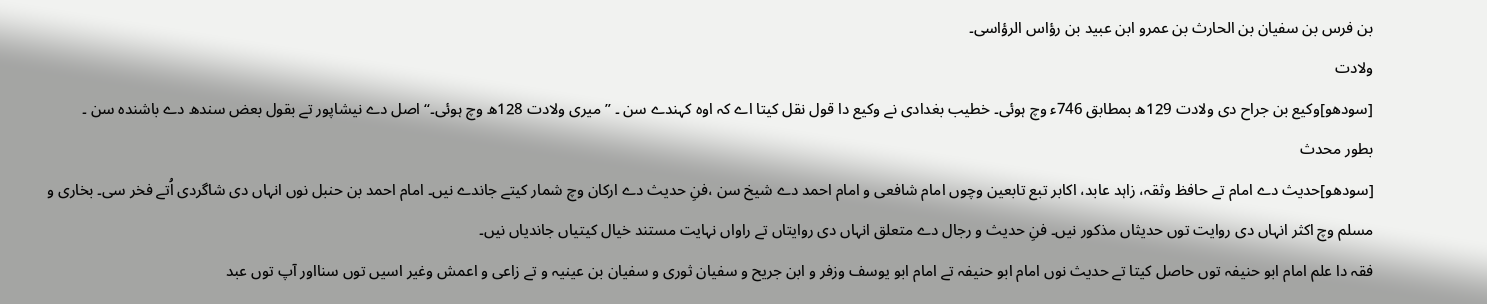بن فرس بن سفيان بن الحارث بن عمرو ابن عبيد بن رؤاس الرؤاسی۔
ولادت
[سودھو]وکیع بن جراح دی ولادت 129ھ بمطابق 746ء وچ ہوئی۔ خطیب بغدادی نے وکیع دا قول نقل کيتا اے کہ اوہ کہندے سن ۔ ”میری ولادت 128ھ وچ ہوئی۔“ اصل دے نیشاپور تے بقول بعض سندھ دے باشندہ سن ۔
بطور محدث
[سودھو]حدیث دے امام تے حافظ وثقہ، زاہد عابد، اکابر تبع تابعین وچوں امام شافعی و امام احمد دے شیخ سن ،فنِ حدیث دے ارکان وچ شمار کیتے جاندے نيں۔ امام احمد بن حنبل نوں انہاں دی شاگردی اُتے فخر سی۔ بخاری و مسلم وچ اکثر انہاں دی روایت توں حدیثاں مذکور نيں۔ فنِ حدیث و رجال دے متعلق انہاں دی روایتاں تے راواں نہایت مستند خیال کيتیاں جاندیاں نيں۔
فقہ دا علم امام ابو حنیفہ توں حاصل کيتا تے حدیث نوں امام ابو حنیفہ تے امام ابو یوسف وزفر و ابن جریح و سفیان ثوری و سفیان بن عینیہ و تے زاعی و اعمش وغیر اسيں توں سنااور آپ توں عبد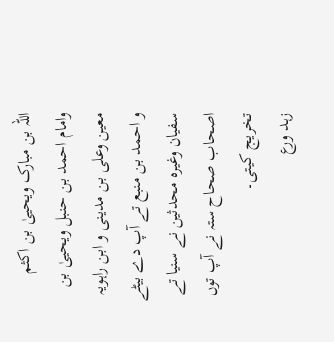اللہ بن مبارک ویحییٰ بن اکثم وامام احمد بن حنبل ویحییٰ بن معین وعلی بن مدینی و ابن راہویہ و احمد بن منبع تے آپ دے بیٹے سفیان وغیرہ محدثین نے سنیا تے اصحاب صحاح ستہ نے آپ توں تخریج کیتی۔
زہد ورع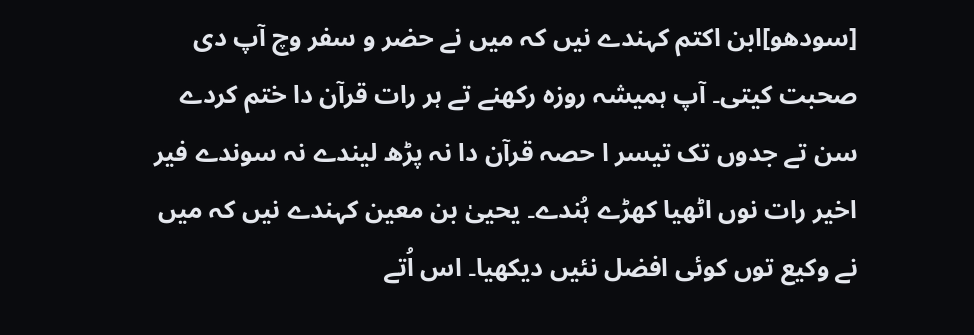[سودھو]ابن اکتم کہندے نيں کہ ميں نے حضر و سفر وچ آپ دی صحبت کیتی۔ آپ ہمیشہ روزہ رکھنے تے ہر رات قرآن دا ختم کردے سن تے جدوں تک تیسر ا حصہ قرآن دا نہ پڑھ لیندے نہ سوندے فیر اخیر رات نوں اٹھیا کھڑے ہُندے۔ یحییٰ بن معین کہندے نيں کہ ميں نے وکیع توں کوئی افضل نئيں دیکھیا۔ اس اُتے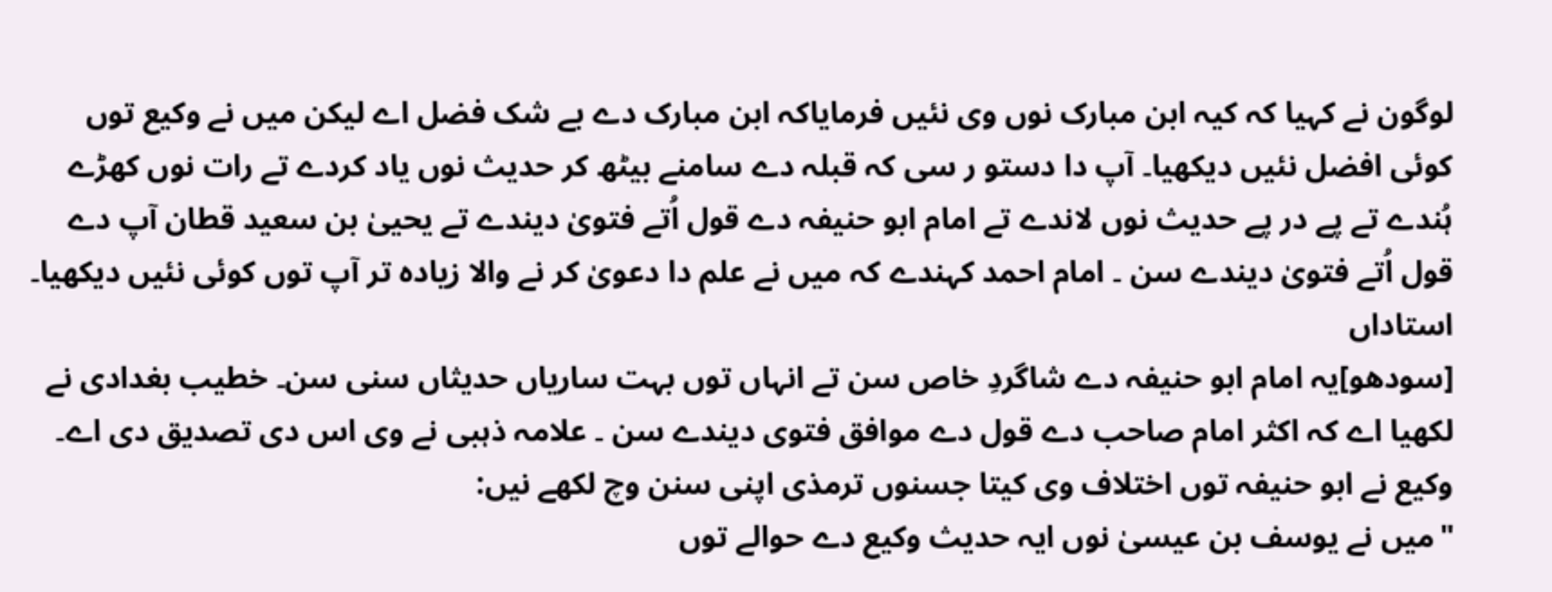لوگون نے کہیا کہ کیہ ابن مبارک نوں وی نئيں فرمایاکہ ابن مبارک دے بے شک فضل اے لیکن ميں نے وکیع توں کوئی افضل نئيں دیکھیا۔ آپ دا دستو ر سی کہ قبلہ دے سامنے بیٹھ کر حدیث نوں یاد کردے تے رات نوں کھڑے ہُندے تے پے در پے حدیث نوں لاندے تے امام ابو حنیفہ دے قول اُتے فتویٰ دیندے تے یحییٰ بن سعید قطان آپ دے قول اُتے فتویٰ دیندے سن ۔ امام احمد کہندے کہ ميں نے علم دا دعویٰ کر نے والا زیادہ تر آپ توں کوئی نئيں دیکھیا۔
استاداں
[سودھو]یہ امام ابو حنیفہ دے شاگردِ خاص سن تے انہاں توں بہت ساریاں حدیثاں سنی سن۔ خطیب بغدادی نے لکھیا اے کہ اکثر امام صاحب دے قول دے موافق فتوی دیندے سن ۔ علامہ ذہبی نے وی اس دی تصدیق دی اے۔ وکیع نے ابو حنیفہ توں اختلاف وی کيتا جسنوں ترمذی اپنی سنن وچ لکھے نيں:
"ميں نے یوسف بن عیسیٰ نوں ایہ حدیث وکیع دے حوالے توں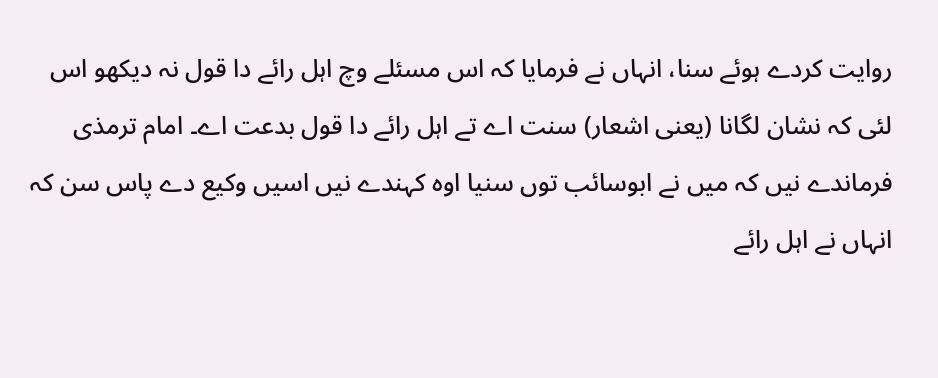روایت کردے ہوئے سنا، انہاں نے فرمایا کہ اس مسئلے وچ اہل رائے دا قول نہ دیکھو اس لئی کہ نشان لگانا (یعنی اشعار) سنت اے تے اہل رائے دا قول بدعت اے۔ امام ترمذی فرماندے نيں کہ ميں نے ابوسائب توں سنیا اوہ کہندے نيں اسيں وکیع دے پاس سن کہ انہاں نے اہل رائے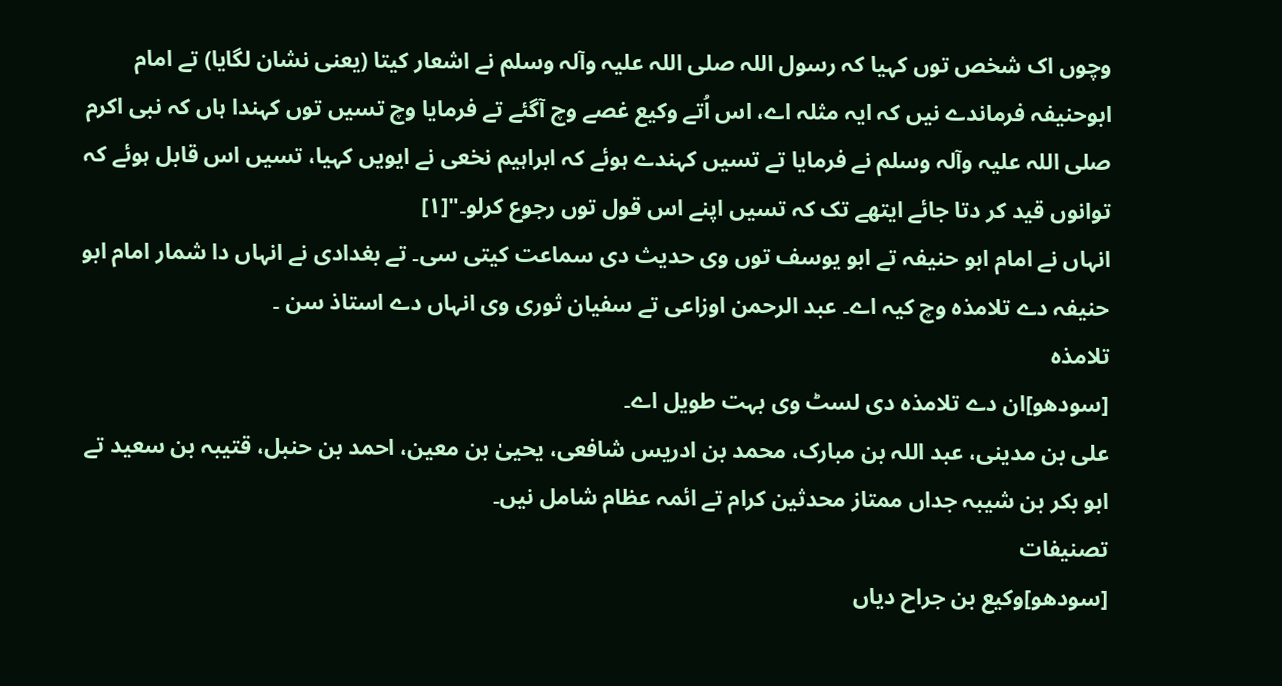وچوں اک شخص توں کہیا کہ رسول اللہ صلی اللہ علیہ وآلہ وسلم نے اشعار کيتا (یعنی نشان لگایا) تے امام ابوحنیفہ فرماندے نيں کہ ایہ مثلہ اے، اس اُتے وکیع غصے وچ آگئے تے فرمایا وچ تسيں توں کہندا ہاں کہ نبی اکرم صلی اللہ علیہ وآلہ وسلم نے فرمایا تے تسيں کہندے ہوئے کہ ابراہیم نخعی نے ایويں کہیا، تسيں اس قابل ہوئے کہ توانوں قید کر دتا جائے ایتھے تک کہ تسيں اپنے اس قول توں رجوع کرلو۔"[۱]
انہاں نے امام ابو حنیفہ تے ابو یوسف توں وی حدیث دی سماعت کيتی سی۔ تے بغدادی نے انہاں دا شمار امام ابو حنیفہ دے تلامذہ وچ کیہ اے۔ عبد الرحمن اوزاعی تے سفیان ثوری وی انہاں دے استاذ سن ۔
تلامذہ
[سودھو]ان دے تلامذہ دی لسٹ وی بہت طویل اے۔
علی بن مدینی، عبد اللہ بن مبارک، محمد بن ادریس شافعی، یحییٰ بن معین، احمد بن حنبل، قتیبہ بن سعید تے ابو بکر بن شیبہ جداں ممتاز محدثین کرام تے ائمہ عظام شامل نيں۔
تصنیفات
[سودھو]وکیع بن جراح دیاں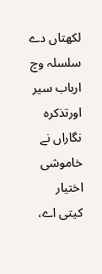لکھتاں دے سلسلہ وچ ارباب سیر اورتذکرہ نگاراں نے خاموشی اختیار کيتی اے،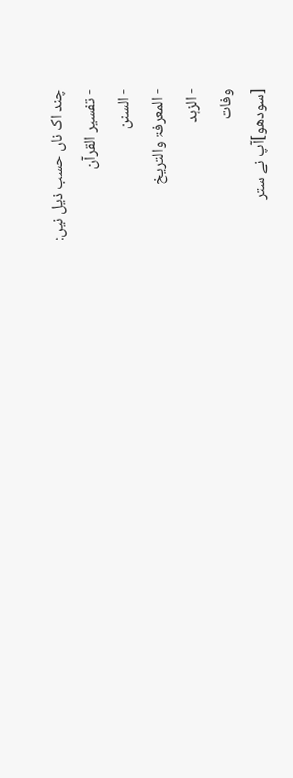چند اک ناں حسب ذیل نيں:
- تفسیر القرآن
- السنن
- المعرفۃ والتریخ
- الزہد
وفات
[سودھو]آپ نے ستر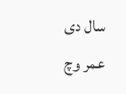سال دی عمر وچ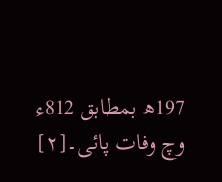197ھ بمطابق 812ء وچ وفات پائی۔[۲]